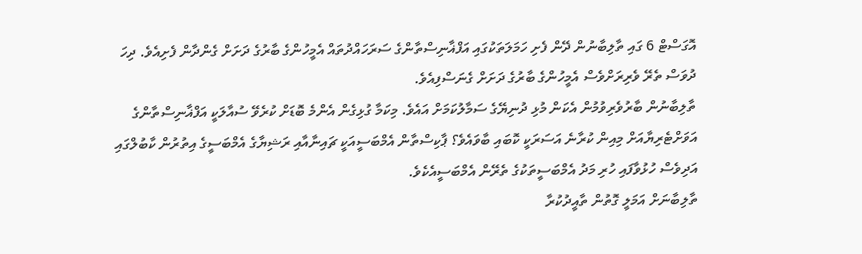އޮގަސްޓް 6 ގައި ތާލިބާނުން ދޭން ފެށި ހަމަލަތަކުގައި އަފްޣާނިސްތާންގެ ސަރަހައްދުތައް އެމީހުންގެ ބާރުގެ ދަށަށް ގެންދާން ފެށިއެވެ. ދިހަ ދުވަސް ތެރޭ ވެރިރަށްވެސް އެމީހުންގެ ބާރުގެ ދަށަށް ގެނަސްފިއެވެ.
ތާލިބާނުން ބާރުވެރިވުމުން އެކަން މުޅި ދުނިޔޭގެ ސަމާލުކަމަށް އައެވެ. މިކަމާ ގުޅިގެން އެންމެ ބޮޑަށް ކުރެވޭ ސުއާލަކީ އަފްޣާނިސްތާންގެ އަވަށްޓެރިޔާއަށް މިއިން ކުރާނެ އަސަރަކީ ކޮބައި ބާވައެވެ؟ ޕާކިސްތާން އެމްބަސީއަކީ ޗައިނާއާއި ރަޝިޔާގެ އެމްބަސީގެ އިތުރުން ކާބުލްގައި އަދިވެސް ހުޅުވާފައި ހުރި މަދު އެމްބަސީތަކުގެ ތެރޭން އެމްބަސީއެކެވެ.
ތާލިބާނަށް އަމަލީ ގޮތުން ތާއީދުކުރާ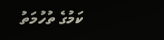ކަމުގެ ތުހުމަތު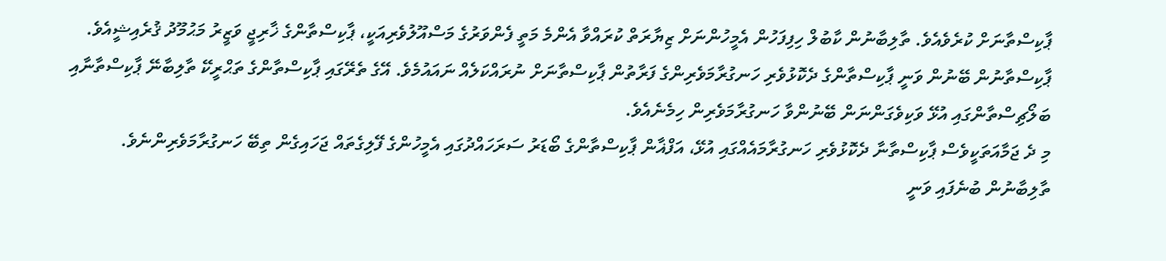ޕާކިސްތާނަށް ކުރެވެއެވެ. ތާލިބާނުން ކާބުލް ހިފިފަހުން އެމީހުންނަށް ޒިޔާރަތް ކުރައްވާ އެންމެ މަތީ ފެންވަރުގެ މަސްއޫލުވެރިއަކީ، ޕާކިސްތާންގެ ޚާރިޖީ ވަޒީރު މަޙުމޫދު ޤުރެއިޝީއެވެ.
ޕާކިސްތާނުން ބޭނުން ވަނީ ޕާކިސްތާންގެ ދެކޮޅުވެރި ހަނގުރާމަވެރިންގެ ފަރާތުން ޕާކިސްތާނަށް ނުރައްކަލެއް ނައައުމެވެ. އޭގެ ތެރޭގައި ޕާކިސްތާންގެ ތަޙްރީކޭ ތާލިބާނޭ ޕާކިސްތާނާއި ބަލޯޗިސްތާންގައި އުޅޭ ވަކިވެގަންނަން ބޭނުންވާ ހަނގުރާމަވެރިން ހިމެނެއެވެ.
މި ދެ ޖަމާއަތަކީވެސް ޕާކިސްތާނާ ދެކޮޅުވެރި ހަނގުރާމައެއްގައި އުޅޭ، އަފްޣާން ޕާކިސްތާންގެ ބޯޑަރު ސަރަހައްދުގައި އެމީހުންގެ ފޭލިގެތައް ޖަހައިގެން ތިބޭ ހަނގުރާމަވެރިންނެވެ.
ތާލިބާނުން ބުނެފައި ވަނީ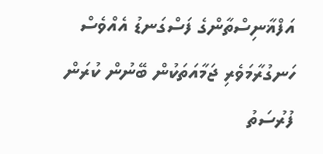އަފްޣާނިސްތާންގެ ފަސްގަނޑު އެއްވެސް ހަނގުރާމަވެރި ޖަމާއަތަކުން ބޭނުން ކުރަން ފުރުސަތު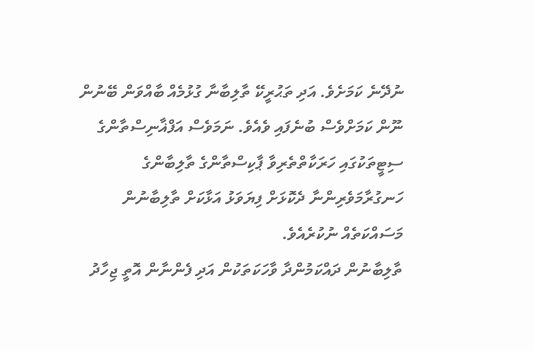ނުދޭނެ ކަމަށެވެ. އަދި ތަޙުރީކޭ ތާލިބާނާ ގުޅުމެއް ބާއްވަން ބޭނުން ނޫން ކަމަށްވެސް ބުނެފައި ވެއެވެ. ނަމަވެސް އަފްޣާނިސްތާންގެ ސިޓީތަކުގައި ހަރަކާތްތެރިވާ ޕާކިސްތާންގެ ތާލިބާންގެ ހަނގުރާމަވެރިންނާ ދެކޮޅަށް ފިޔަވަޅު އަޅާކަށް ތާލިބާނުން މަސައްކަތެއް ނުކުރެއެވެ.
ތާލިބާނުން ދައްކަމުންދާ ވާހަކަތަކުން އަދި ފެންނާން އޮތީ ޖިހާދު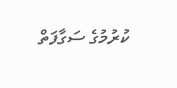ކުރުމުގެ ސަގާފަތް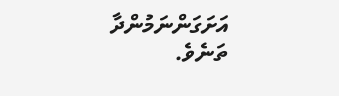އަށަގަންނަމުންދާ ތަނެވެ.